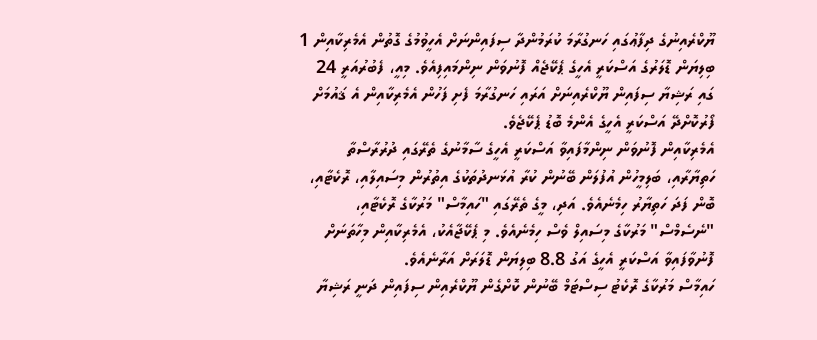ޔޫކްރެއިނުގެ ދިފާޢުގައި ހަނގުރާމަ ކުރަމުންދާ ސިފައިންނަށް އެހީވުމުގެ ގޮތުން އެމެރިކާއިން 1 ބިލިޔަން ޑޮލަރުގެ އަސްކަރީ އެހީގެ ޕެކޭޖެއް ފޮނުވަން ނިންމައިފިއެވެ. މިއީ، ފެބުރުއަރީ 24 ގައި ރަޝިޔާ ސިފައިން ޔޫކްރެއިނަށް އަރައި ހަނގުރާމަ ފެށި ފަހުން އެމެރިކާއިން އެ ޤައުމަށް ފޯރުކޮށްދޭ އަސްކަރީ އެހީގެ އެންމެ ބޮޑު ޕެކޭޖެވެ.
އެމެރިކާއިން ފޮނުވަން ނިންމާފައިވާ އަސްކަރީ އެހީގެ ސާމާނުގެ ތެރޭގައި ދުރުރާސްތާ ހަތިޔާރާއި، ބަލިމީހުން އުފުލަން ބޭނުން ކުރާ އުޅަނދުތަކުގެ އިތުރުން މިސައިލާއި، ރޮކެޓާއި، ބޮން ފަދަ ހަތިޔާރު ހިމެނެއެވެ. އަދި، މީގެ ތެރޭގައި "ހައިމާސް" މަރުކާގެ ރޮކެޓާއި، "ނެސެމްސް" މަރުކާގެ މިސައިލް ވެސް ހިމެނެއެވެ. މި ޕެކޭޖާއެކު، އެމެރިކާއިން މިހާތަނަށް ފޮނުވާފައިވާ އަސްކަރީ އެހީގެ އަގު 8.8 ބިލިޔަން ޑޮލަރަށް އަރާނެއެވެ.
ހައިމާސް މަރުކާގެ ރޮކެޓު ސިސްޓަމް ބޭނުން ކޮށްގެން ޔޫކްރެއިން ސިފައިން ދަނީ ރަޝިޔާ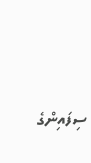ސިފައިންގެ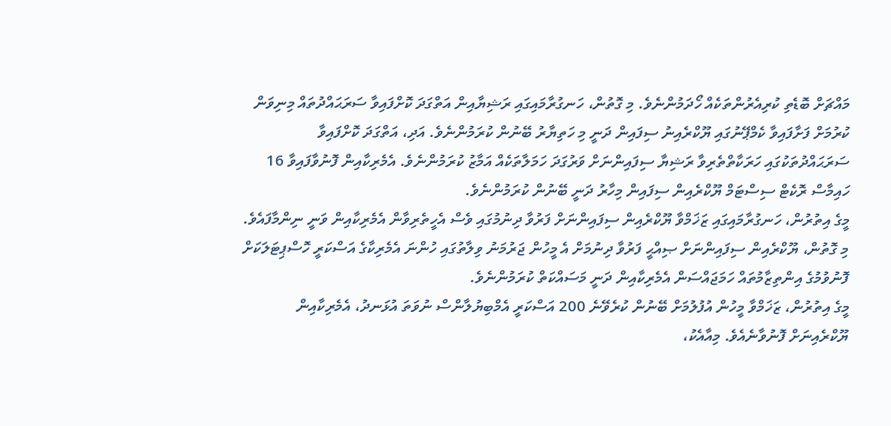މައްޗަށް ބޮޑެތި ކުރިއެރުންތަކެއް ހޯދަމުންނެވެ. މި ގޮތުން، ހަނގުރާމައިގައި ރަޝިޔާއިން އަތްގަދަ ކޮށްފައިވާ ސަރަޙައްދުތައް މިނިވަން ކުރުމަށް ފަށާފައިވާ ކެމްޕޭނުގައި ޔޫކްރެއިނު ސިފައިން ދަނީ މި ހަތިޔާރު ބޭނުން ކުރަމުންނެވެ. އަދި، އަތްގަދަ ކޮށްފައިވާ ސަރަޙައްދުތަކުގައި ހަރަކާތްތެރިވާ ރަޝިޔާ ސިފައިންނަށް ވަރުގަދަ ހަމަލާތަކެއް އަމާޒު ކުރަމުންނެވެ. އެމެރިކާއިން ފޮނުވާފައިވާ 16 ހައިމާސް ރޮކެޓް ސިސްޓަމް ޔޫކްރެއިން ސިފައިން މިހާރު ދަނީ ބޭނުން ކުރަމުންނެވެ.
މީގެ އިތުރުން، ހަނގުރާމައިގައި ޒަޚަމްވާ ޔޫކްރެއިން ސިފައިންނަށް ފަރުވާ ދިނުމުގައި ވެސް އެހީތެރިވާން އެމެރިކާއިން ވަނީ ނިންމާފައެވެ. މި ގޮތުން، ޔޫކްރެއިން ސިފައިންނަށް ޞިއްޙީ ފަރުވާ ދިނުމަށް އެ މީހުން ޖަރުމަނު ވިލާތުގައި ހުންނަ އެމެރިކާގެ އަސްކަރީ ހޮސްޕިޓަލަކަށް ފޮނުވުމުގެ އިންތިޒާމުތައް ހަމަޖައްސަން އެމެރިކާއިން ދަނީ މަސައްކަތް ކުރަމުންނެވެ.
މީގެ އިތުރުން، ޒަޚަމްވާ މީހުން އުފުލުމަށް ބޭނުން ކުރެވޭނެ 200 އަސްކަރީ އެމްބިޔުލާންސް ނުވަތަ އުޅަނދު، އެމެރިކާއިން ޔޫކްރެއިނަށް ފޮނުވާނެއެވެ. މިއާއެކު،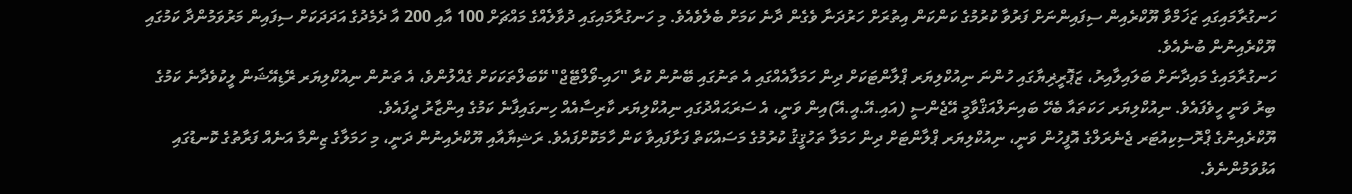ހަނގުރާމައިގައި ޒަޚަމްވާ ޔޫކްރެއިން ސިފައިންނަށް ފަރުވާ ކުރުމުގެ ކަންކަން އިތުރަށް ހަރުދަނާ ވެގެން ދާނެ ކަމަށް ބެލެވެއެވެ. މި ހަނގުރާމައިގައި ދުވާލެއްގެ މައްޗަށް 100 އާއި 200 އާ ދެމެދުގެ އަދަދަކަށް ސިފައިން މަރުވަމުންދާ ކަމުގައި ޔޫކްރެއިނުން ބުނެއެވެ.
ހަނގުރާމައިގެ މައިދާނަށް ބަލައިލާއިރު، ޒަޕޮރީޜިޔާގައި ހުންނަ ނިއުކްލިޔަރ ޕްލާންޓަކަށް ދިން ހަމަލާއެއްގައި އެ ތަނުގައި ބޭނުން ކުރާ "ހައި-ވޯލްޓޭޖް" ކޭބަލްތަކަކަށް ގެއްލުންވެ، އެ ތަނުން ނިއުކްލިޔަރ ރޭޑިއޭޝަން ލީކުވެދާނެ ކަމުގެ ބިރު ވަނީ ހީވެފައެވެ. ނިއުކްލިޔަރ ހަކަތައާ ބެހޭ ބައިނަލްއަޤްވާމީ އޭޖެންސީ (އައި.އޭ.އީ.އޭ)އިން ވަނީ، އެ ސަރަޙައްދުގައި ނިއުކްލިޔަރ ކާރިސާއެއް ހިނގައިފާނެ ކަމުގެ އިންޒާރު ދީފައެވެ.
ޔޫކްރެއިނުގެ ޕްރޮސިކިއުޓަރ ޖެނެރަލްގެ އޮފީހުން ވަނީ، ނިއުކްލިޔަރ ޕްލާންޓަށް ދިން ހަމަލާ ތަހުޤީޤު ކުރުމުގެ މަސައްކަތް ފަށާފައިވާ ކަން ހާމަކޮށްފައެވެ. ރަޝިޔާއާއި ޔޫކްރެއިނުން ދަނީ، މި ހަމަލާގެ ޒިންމާ އަނެއް ފަރާތުގެ ކޮނޑުގައި އަޅުވަމުންނެވެ.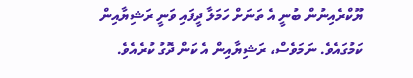ޔޫކްރެއިނުން ބުނީ އެ ތަނަށް ހަމަލާ ދީފައި ވަނީ ރަޝިޔާއިން ކަމުގައެވެ. ނަމަވެސް، ރަޝިޔާއިން އެ ކަން ދޮގު ކުރެއެވެ.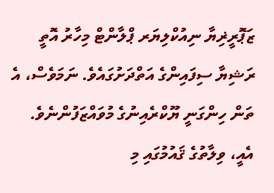ޒަޕޮރީޜިޔާ ނިއުކްލިޔަރ ޕްލާންޓް މިހާރު އޮތީ ރަޝިޔާ ސިފައިންގެ އަތްދަށުގައެވެ. ނަމަވެސް، އެ ތަން ހިންގަނީ ޔޫކްރެއިނުގެ މުވައްޒަފުންނެވެ. އެއީ، ވިލާތުގެ ޤައުމުގައި މި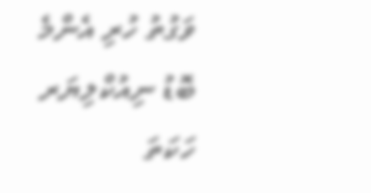ވަގުތު ހުރި އެންމެ ބޮޑު ނިއުކްލިޔަރ ހަކަތަ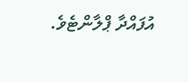އުފައްދާ ޕްލާންޓެވެ.